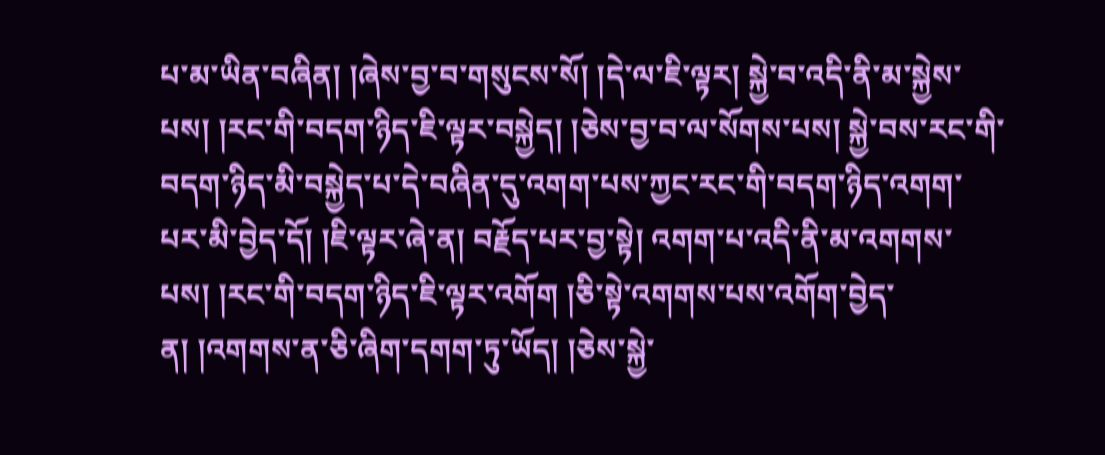པ་མ་ཡིན་བཞིན། །ཞེས་བྱ་བ་གསུངས་སོ། །དེ་ལ་ཇི་ལྟར། སྐྱེ་བ་འདི་ནི་མ་སྐྱེས་པས། །རང་གི་བདག་ཉིད་ཇི་ལྟར་བསྐྱེད། །ཅེས་བྱ་བ་ལ་སོགས་པས། སྐྱེ་བས་རང་གི་བདག་ཉིད་མི་བསྐྱེད་པ་དེ་བཞིན་དུ་འགག་པས་ཀྱང་རང་གི་བདག་ཉིད་འགག་པར་མི་བྱེད་དོ། །ཇི་ལྟར་ཞེ་ན། བརྗོད་པར་བྱ་སྟེ། འགག་པ་འདི་ནི་མ་འགགས་པས། །རང་གི་བདག་ཉིད་ཇི་ལྟར་འགོག །ཅི་སྟེ་འགགས་པས་འགོག་བྱེད་ན། །འགགས་ན་ཅི་ཞིག་དགག་ཏུ་ཡོད། །ཅེས་སྐྱེ་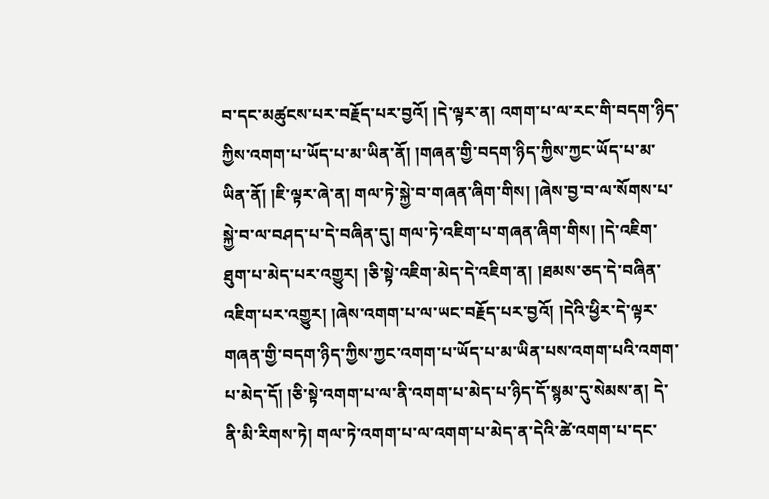བ་དང་མཚུངས་པར་བརྗོད་པར་བྱའོ། །དེ་ལྟར་ན། འགག་པ་ལ་རང་གི་བདག་ཉིད་ཀྱིས་འགག་པ་ཡོད་པ་མ་ཡིན་ནོ། །གཞན་གྱི་བདག་ཉིད་ཀྱིས་ཀྱང་ཡོད་པ་མ་ཡིན་ནོ། །ཇི་ལྟར་ཞེ་ན། གལ་ཏེ་སྐྱེ་བ་གཞན་ཞིག་གིས། །ཞེས་བྱ་བ་ལ་སོགས་པ་སྐྱེ་བ་ལ་བཤད་པ་དེ་བཞིན་དུ། གལ་ཏེ་འཇིག་པ་གཞན་ཞིག་གིས། །དེ་འཇིག་ཐུག་པ་མེད་པར་འགྱུར། །ཅི་སྟེ་འཇིག་མེད་དེ་འཇིག་ན། །ཐམས་ཅད་དེ་བཞིན་འཇིག་པར་འགྱུར། །ཞེས་འགག་པ་ལ་ཡང་བརྗོད་པར་བྱའོ། །དེའི་ཕྱིར་དེ་ལྟར་གཞན་གྱི་བདག་ཉིད་ཀྱིས་ཀྱང་འགག་པ་ཡོད་པ་མ་ཡིན་པས་འགག་པའི་འགག་པ་མེད་དོ། །ཅི་སྟེ་འགག་པ་ལ་ནི་འགག་པ་མེད་པ་ཉིད་དོ་སྙམ་དུ་སེམས་ན། དེ་ནི་མི་རིགས་ཏེ། གལ་ཏེ་འགག་པ་ལ་འགག་པ་མེད་ན་དེའི་ཚེ་འགག་པ་དང་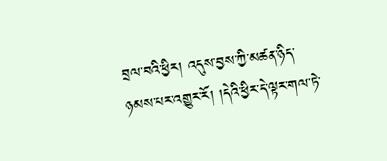བྲལ་བའི་ཕྱིར། འདུས་བྱས་ཀྱི་མཚན་ཉིད་ཉམས་པར་འགྱུར་རོ། །དེའི་ཕྱིར་དེ་ལྟར་གལ་ཏེ་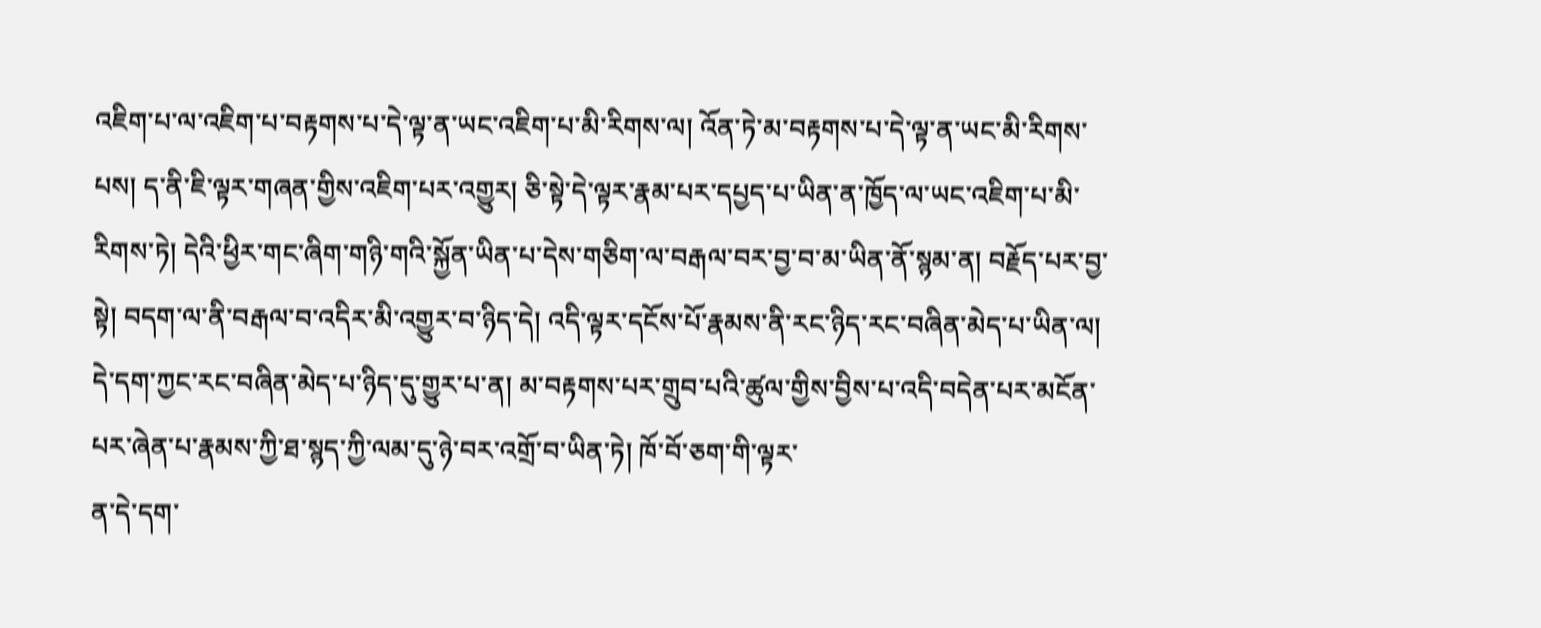འཇིག་པ་ལ་འཇིག་པ་བརྟགས་པ་དེ་ལྟ་ན་ཡང་འཇིག་པ་མི་རིགས་ལ། འོན་ཏེ་མ་བརྟགས་པ་དེ་ལྟ་ན་ཡང་མི་རིགས་པས། ད་ནི་ཇི་ལྟར་གཞན་གྱིས་འཇིག་པར་འགྱུར། ཅི་སྟེ་དེ་ལྟར་རྣམ་པར་དཔྱད་པ་ཡིན་ན་ཁྱོད་ལ་ཡང་འཇིག་པ་མི་རིགས་ཏེ། དེའི་ཕྱིར་གང་ཞིག་གཉི་གའི་སྐྱོན་ཡིན་པ་དེས་གཅིག་ལ་བརྒལ་བར་བྱ་བ་མ་ཡིན་ནོ་སྙམ་ན། བརྗོད་པར་བྱ་སྟེ། བདག་ལ་ནི་བརྒལ་བ་འདིར་མི་འགྱུར་བ་ཉིད་དེ། འདི་ལྟར་དངོས་པོ་རྣམས་ནི་རང་ཉིད་རང་བཞིན་མེད་པ་ཡིན་ལ། དེ་དག་ཀྱང་རང་བཞིན་མེད་པ་ཉིད་དུ་གྱུར་པ་ན། མ་བརྟགས་པར་གྲུབ་པའི་ཚུལ་གྱིས་བྱིས་པ་འདི་བདེན་པར་མངོན་པར་ཞེན་པ་རྣམས་ཀྱི་ཐ་སྙད་ཀྱི་ལམ་དུ་ཉེ་བར་འགྲོ་བ་ཡིན་ཏེ། ཁོ་བོ་ཅག་གི་ལྟར་
ན་དེ་དག་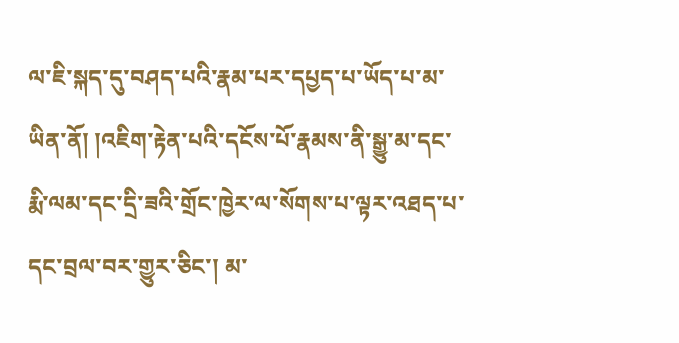ལ་ཇི་སྐད་དུ་བཤད་པའི་རྣམ་པར་དཔྱད་པ་ཡོད་པ་མ་ཡིན་ནོ། །འཇིག་རྟེན་པའི་དངོས་པོ་རྣམས་ནི་སྒྱུ་མ་དང་རྨི་ལམ་དང་དྲི་ཟའི་གྲོང་ཁྱེར་ལ་སོགས་པ་ལྟར་འཐད་པ་དང་བྲལ་བར་གྱུར་ཅིང་། མ་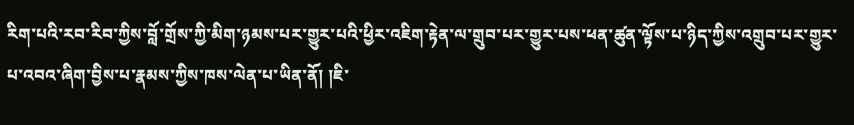རིག་པའི་རབ་རིབ་ཀྱིས་བློ་གྲོས་ཀྱི་མིག་ཉམས་པར་གྱུར་པའི་ཕྱིར་འཇིག་རྟེན་ལ་གྲུབ་པར་གྱུར་པས་ཕན་ཚུན་ལྟོས་པ་ཉིད་ཀྱིས་འགྲུབ་པར་གྱུར་པ་འབའ་ཞིག་བྱིས་པ་རྣམས་ཀྱིས་ཁས་ལེན་པ་ཡིན་ནོ། །ཇི་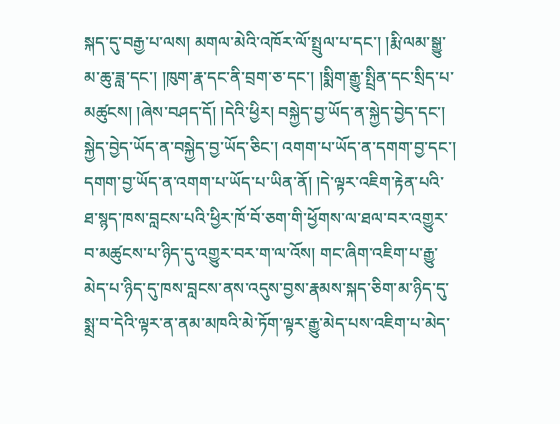སྐད་དུ་བརྒྱ་པ་ལས། མགལ་མེའི་འཁོར་ལོ་སྤྲུལ་པ་དང་། །རྨི་ལམ་སྒྱུ་མ་ཆུ་ཟླ་དང་། །ཁུག་རྣ་དང་ནི་བྲག་ཅ་དང་། །སྨིག་རྒྱུ་སྤྲིན་དང་སྲིད་པ་མཚུངས། །ཞེས་བཤད་དོ། །དེའི་ཕྱིར། བསྐྱེད་བྱ་ཡོད་ན་སྐྱེད་བྱེད་དང་། སྐྱེད་བྱེད་ཡོད་ན་བསྐྱེད་བྱ་ཡོད་ཅིང་། འགག་པ་ཡོད་ན་དགག་བྱ་དང་། དགག་བྱ་ཡོད་ན་འགག་པ་ཡོད་པ་ཡིན་ནོ། །དེ་ལྟར་འཇིག་རྟེན་པའི་ཐ་སྙད་ཁས་བླངས་པའི་ཕྱིར་ཁོ་བོ་ཅག་གི་ཕྱོགས་ལ་ཐལ་བར་འགྱུར་བ་མཚུངས་པ་ཉིད་དུ་འགྱུར་བར་ག་ལ་འོས། གང་ཞིག་འཇིག་པ་རྒྱུ་མེད་པ་ཉིད་དུ་ཁས་བླངས་ནས་འདུས་བྱས་རྣམས་སྐད་ཅིག་མ་ཉིད་དུ་སྨྲ་བ་དེའི་ལྟར་ན་ནམ་མཁའི་མེ་ཏོག་ལྟར་རྒྱུ་མེད་པས་འཇིག་པ་མེད་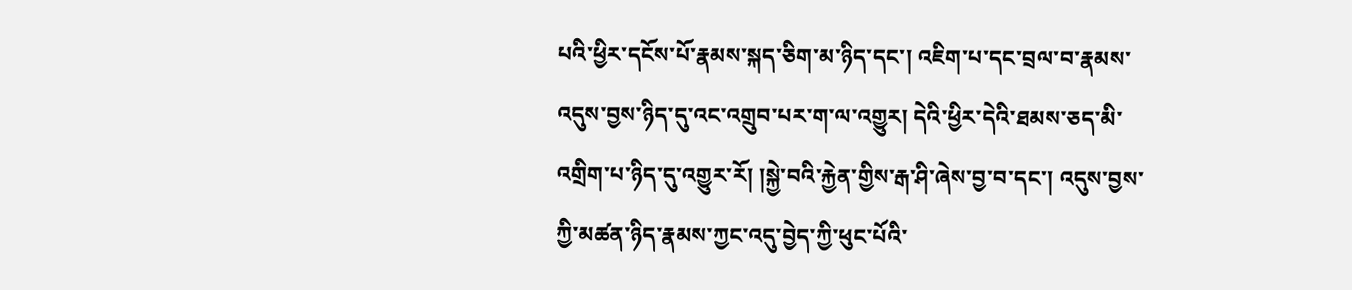པའི་ཕྱིར་དངོས་པོ་རྣམས་སྐད་ཅིག་མ་ཉིད་དང་། འཇིག་པ་དང་བྲལ་བ་རྣམས་འདུས་བྱས་ཉིད་དུ་འང་འགྲུབ་པར་ག་ལ་འགྱུར། དེའི་ཕྱིར་དེའི་ཐམས་ཅད་མི་འགྲིག་པ་ཉིད་དུ་འགྱུར་རོ། །སྐྱེ་བའི་རྐྱེན་གྱིས་རྒ་ཤི་ཞེས་བྱ་བ་དང་། འདུས་བྱས་ཀྱི་མཚན་ཉིད་རྣམས་ཀྱང་འདུ་བྱེད་ཀྱི་ཕུང་པོའི་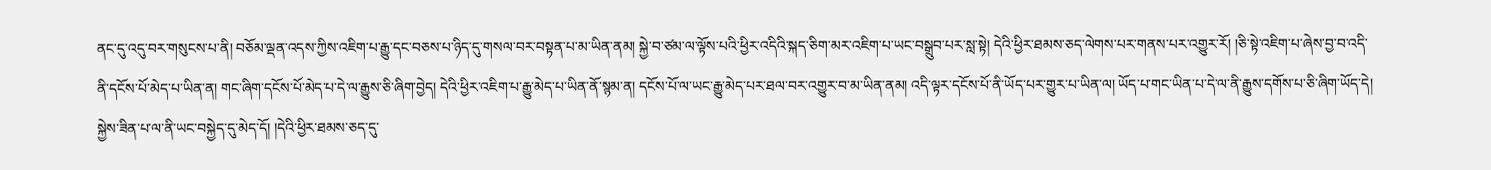ནང་དུ་འདུ་བར་གསུངས་པ་ནི། བཅོམ་ལྡན་འདས་ཀྱིས་འཇིག་པ་རྒྱུ་དང་བཅས་པ་ཉིད་དུ་གསལ་བར་བསྟན་པ་མ་ཡིན་ནམ། སྐྱེ་བ་ཙམ་ལ་ལྟོས་པའི་ཕྱིར་འདིའི་སྐད་ཅིག་མར་འཇིག་པ་ཡང་བསྒྲུབ་པར་སླ་སྟེ། དེའི་ཕྱིར་ཐམས་ཅད་ལེགས་པར་གནས་པར་འགྱུར་རོ། །ཅི་སྟེ་འཇིག་པ་ཞེས་བྱ་བ་འདི་ནི་དངོས་པོ་མེད་པ་ཡིན་ན། གང་ཞིག་དངོས་པོ་མེད་པ་དེ་ལ་རྒྱུས་ཅི་ཞིག་བྱེད། དེའི་ཕྱིར་འཇིག་པ་རྒྱུ་མེད་པ་ཡིན་ནོ་སྙམ་ན། དངོས་པོ་ལ་ཡང་རྒྱུ་མེད་པར་ཐལ་བར་འགྱུར་བ་མ་ཡིན་ནམ། འདི་ལྟར་དངོས་པོ་ནི་ཡོད་པར་གྱུར་པ་ཡིན་ལ། ཡོད་པ་གང་ཡིན་པ་དེ་ལ་ནི་རྒྱུས་དགོས་པ་ཅི་ཞིག་ཡོད་དེ། སྐྱེས་ཟིན་པ་ལ་ནི་ཡང་བསྐྱེད་དུ་མེད་དོ། །དེའི་ཕྱིར་ཐམས་ཅད་དུ་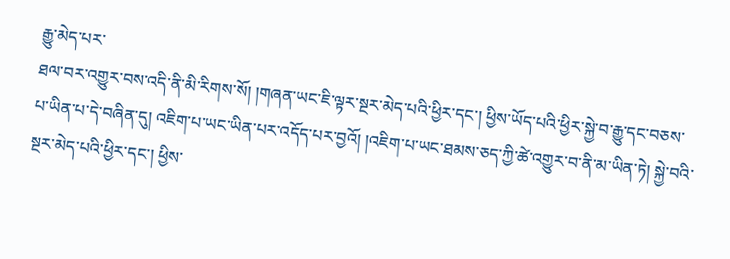རྒྱུ་མེད་པར་
ཐལ་བར་འགྱུར་བས་འདི་ནི་མི་རིགས་སོ། །གཞན་ཡང་ཇི་ལྟར་སྔར་མེད་པའི་ཕྱིར་དང་། ཕྱིས་ཡོད་པའི་ཕྱིར་སྐྱེ་བ་རྒྱུ་དང་བཅས་པ་ཡིན་པ་དེ་བཞིན་དུ། འཇིག་པ་ཡང་ཡིན་པར་འདོད་པར་བྱའོ། །འཇིག་པ་ཡང་ཐམས་ཅད་ཀྱི་ཚེ་འགྱུར་བ་ནི་མ་ཡིན་ཏེ། སྐྱེ་བའི་སྔར་མེད་པའི་ཕྱིར་དང་། ཕྱིས་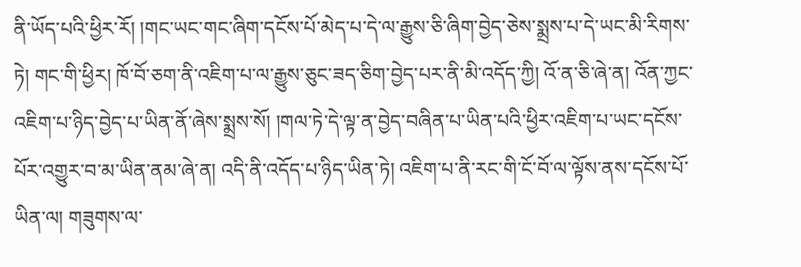ནི་ཡོད་པའི་ཕྱིར་རོ། །གང་ཡང་གང་ཞིག་དངོས་པོ་མེད་པ་དེ་ལ་རྒྱུས་ཅི་ཞིག་བྱེད་ཅེས་སྨྲས་པ་དེ་ཡང་མི་རིགས་ཏེ། གང་གི་ཕྱིར། ཁོ་བོ་ཅག་ནི་འཇིག་པ་ལ་རྒྱུས་ཅུང་ཟད་ཅིག་བྱེད་པར་ནི་མི་འདོད་ཀྱི། འོ་ན་ཅི་ཞེ་ན། འོན་ཀྱང་འཇིག་པ་ཉིད་བྱེད་པ་ཡིན་ནོ་ཞེས་སྨྲས་སོ། །གལ་ཏེ་དེ་ལྟ་ན་བྱེད་བཞིན་པ་ཡིན་པའི་ཕྱིར་འཇིག་པ་ཡང་དངོས་པོར་འགྱུར་བ་མ་ཡིན་ནམ་ཞེ་ན། འདི་ནི་འདོད་པ་ཉིད་ཡིན་ཏེ། འཇིག་པ་ནི་རང་གི་ངོ་བོ་ལ་ལྟོས་ནས་དངོས་པོ་ཡིན་ལ། གཟུགས་ལ་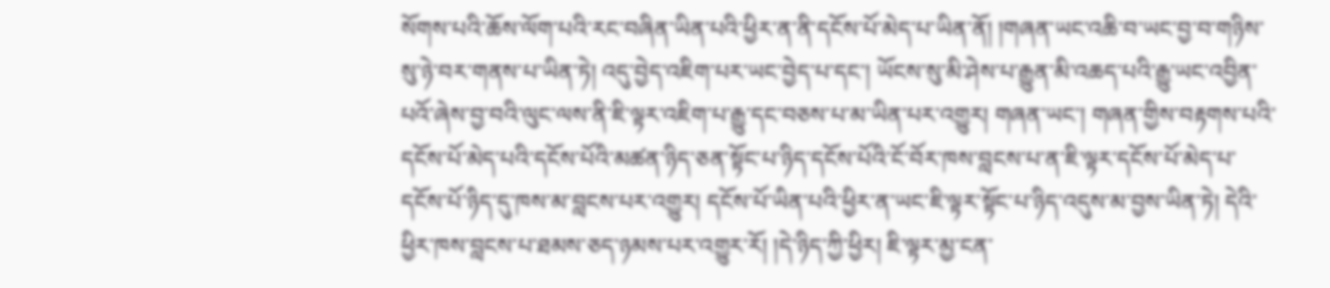སོགས་པའི་ཆོས་ལོག་པའི་རང་བཞིན་ཡིན་པའི་ཕྱིར་ན་ནི་དངོས་པོ་མེད་པ་ཡིན་ནོ། །གཞན་ཡང་འཆི་བ་ཡང་བྱ་བ་གཉིས་སུ་ཉེ་བར་གནས་པ་ཡིན་ཏེ། འདུ་བྱེད་འཇིག་པར་ཡང་བྱེད་པ་དང་། ཡོངས་སུ་མི་ཤེས་པ་རྒྱུན་མི་འཆད་པའི་རྒྱུ་ཡང་འབྱིན་པའོ་ཞེས་བྱ་བའི་ལུང་ལས་ནི་ཇི་ལྟར་འཇིག་པ་རྒྱུ་དང་བཅས་པ་མ་ཡིན་པར་འགྱུར། གཞན་ཡང་། གཞན་གྱིས་བརྟགས་པའི་དངོས་པོ་མེད་པའི་དངོས་པོའི་མཚན་ཉིད་ཅན་སྟོང་པ་ཉིད་དངོས་པོའི་ངོ་བོར་ཁས་བླངས་པ་ན་ཇི་ལྟར་དངོས་པོ་མེད་པ་དངོས་པོ་ཉིད་དུ་ཁས་མ་བླངས་པར་འགྱུར། དངོས་པོ་ཡིན་པའི་ཕྱིར་ན་ཡང་ཇི་ལྟར་སྟོང་པ་ཉིད་འདུས་མ་བྱས་ཡིན་ཏེ། དེའི་ཕྱིར་ཁས་བླངས་པ་ཐམས་ཅད་ཉམས་པར་འགྱུར་རོ། །དེ་ཉིད་ཀྱི་ཕྱིར། ཇི་ལྟར་མྱ་ངན་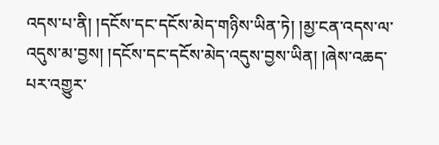འདས་པ་ནི། །དངོས་དང་དངོས་མེད་གཉིས་ཡིན་ཏེ། །མྱ་ངན་འདས་ལ་འདུས་མ་བྱས། །དངོས་དང་དངོས་མེད་འདུས་བྱས་ཡིན། །ཞེས་འཆད་པར་འགྱུར་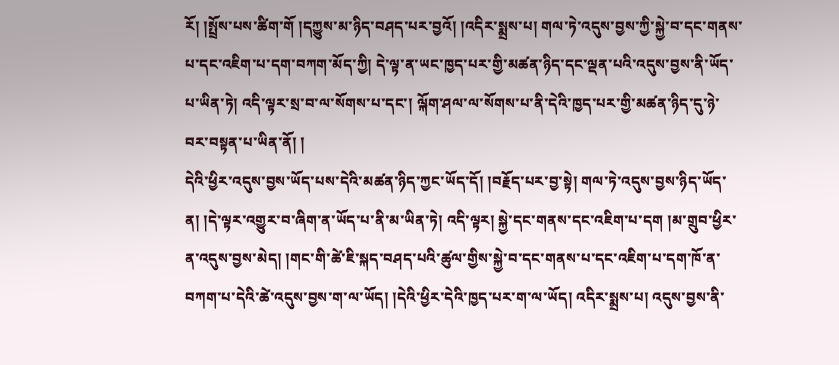རོ། །སྤྲོས་པས་ཚིག་གོ །དཀྱུས་མ་ཉིད་བཤད་པར་བྱའོ། །འདིར་སྨྲས་པ། གལ་ཏེ་འདུས་བྱས་ཀྱི་སྐྱེ་བ་དང་གནས་པ་དང་འཇིག་པ་དག་བཀག་མོད་ཀྱི། དེ་ལྟ་ན་ཡང་ཁྱད་པར་གྱི་མཚན་ཉིད་དང་ལྡན་པའི་འདུས་བྱས་ནི་ཡོད་པ་ཡིན་ཏེ། འདི་ལྟར་སྲ་བ་ལ་སོགས་པ་དང་། ལྐོག་ཤལ་ལ་སོགས་པ་ནི་དེའི་ཁྱད་པར་གྱི་མཚན་ཉིད་དུ་ཉེ་བར་བསྟན་པ་ཡིན་ནོ། །
དེའི་ཕྱིར་འདུས་བྱས་ཡོད་པས་དེའི་མཚན་ཉིད་ཀྱང་ཡོད་དོ། །བརྗོད་པར་བྱ་སྟེ། གལ་ཏེ་འདུས་བྱས་ཉིད་ཡོད་ན། །དེ་ལྟར་འགྱུར་བ་ཞིག་ན་ཡོད་པ་ནི་མ་ཡིན་ཏེ། འདི་ལྟར། སྐྱེ་དང་གནས་དང་འཇིག་པ་དག །མ་གྲུབ་ཕྱིར་ན་འདུས་བྱས་མེད། །གང་གི་ཚེ་ཇི་སྐད་བཤད་པའི་ཚུལ་གྱིས་སྐྱེ་བ་དང་གནས་པ་དང་འཇིག་པ་དག་ཁོ་ན་བཀག་པ་དེའི་ཚེ་འདུས་བྱས་ག་ལ་ཡོད། །དེའི་ཕྱིར་དེའི་ཁྱད་པར་ག་ལ་ཡོད། འདིར་སྨྲས་པ། འདུས་བྱས་ནི་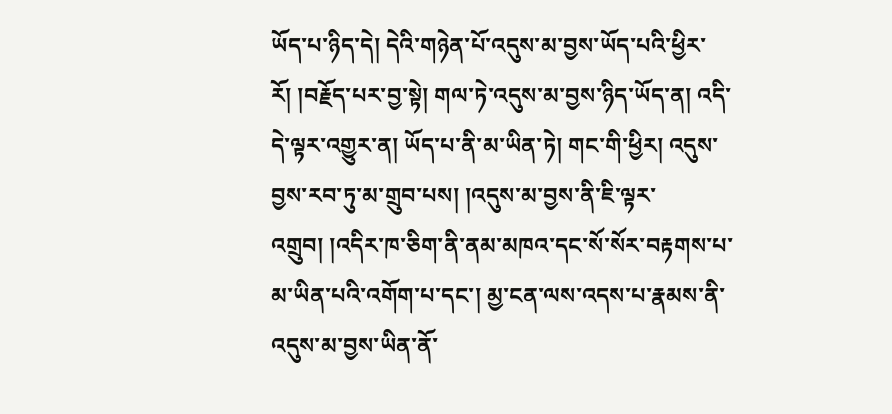ཡོད་པ་ཉིད་དེ། དེའི་གཉེན་པོ་འདུས་མ་བྱས་ཡོད་པའི་ཕྱིར་རོ། །བརྗོད་པར་བྱ་སྟེ། གལ་ཏེ་འདུས་མ་བྱས་ཉིད་ཡོད་ན། འདི་དེ་ལྟར་འགྱུར་ན། ཡོད་པ་ནི་མ་ཡིན་ཏེ། གང་གི་ཕྱིར། འདུས་བྱས་རབ་ཏུ་མ་གྲུབ་པས། །འདུས་མ་བྱས་ནི་ཇི་ལྟར་འགྲུབ། །འདིར་ཁ་ཅིག་ནི་ནམ་མཁའ་དང་སོ་སོར་བརྟགས་པ་མ་ཡིན་པའི་འགོག་པ་དང་། མྱ་ངན་ལས་འདས་པ་རྣམས་ནི་འདུས་མ་བྱས་ཡིན་ནོ་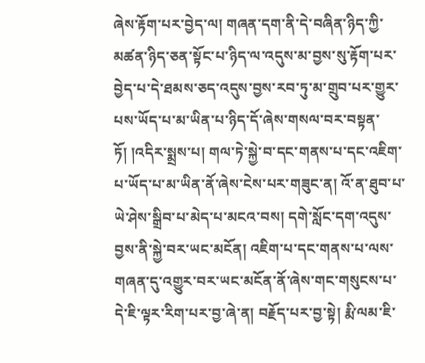ཞེས་རྟོག་པར་བྱེད་ལ། གཞན་དག་ནི་དེ་བཞིན་ཉིད་ཀྱི་མཚན་ཉིད་ཅན་སྟོང་པ་ཉིད་ལ་འདུས་མ་བྱས་སུ་རྟོག་པར་བྱེད་པ་དེ་ཐམས་ཅད་འདུས་བྱས་རབ་ཏུ་མ་གྲུབ་པར་གྱུར་པས་ཡོད་པ་མ་ཡིན་པ་ཉིད་དོ་ཞེས་གསལ་བར་བསྟན་ཏོ། །འདིར་སྨྲས་པ། གལ་ཏེ་སྐྱེ་བ་དང་གནས་པ་དང་འཇིག་པ་ཡོད་པ་མ་ཡིན་ནོ་ཞེས་ངེས་པར་གཟུང་ན། འོ་ན་ཐུབ་པ་ཡེ་ཤེས་སྒྲིབ་པ་མེད་པ་མངའ་བས། དགེ་སློང་དག་འདུས་བྱས་ནི་སྐྱེ་བར་ཡང་མངོན། འཇིག་པ་དང་གནས་པ་ལས་གཞན་དུ་འགྱུར་བར་ཡང་མངོན་ནོ་ཞེས་གང་གསུངས་པ་དེ་ཇི་ལྟར་རིག་པར་བྱ་ཞེ་ན། བརྗོད་པར་བྱ་སྟེ། རྨི་ལམ་ཇི་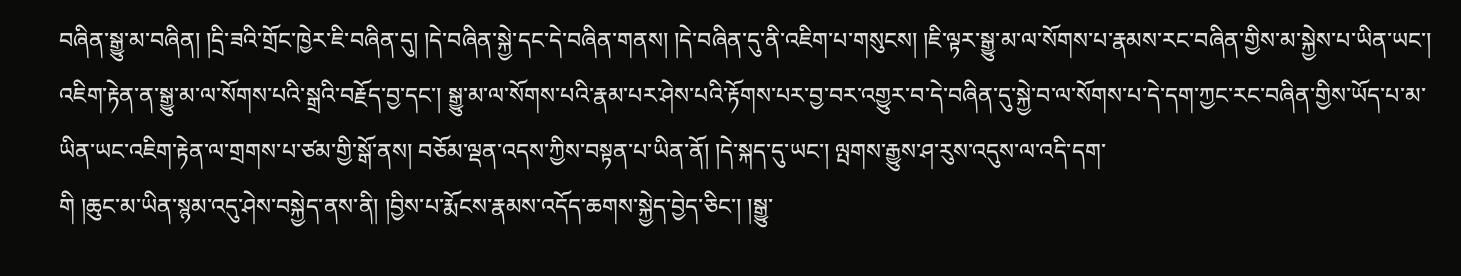བཞིན་སྒྱུ་མ་བཞིན། །དྲི་ཟའི་གྲོང་ཁྱེར་ཇི་བཞིན་དུ། །དེ་བཞིན་སྐྱེ་དང་དེ་བཞིན་གནས། །དེ་བཞིན་དུ་ནི་འཇིག་པ་གསུངས། །ཇི་ལྟར་སྒྱུ་མ་ལ་སོགས་པ་རྣམས་རང་བཞིན་གྱིས་མ་སྐྱེས་པ་ཡིན་ཡང་། འཇིག་རྟེན་ན་སྒྱུ་མ་ལ་སོགས་པའི་སྒྲའི་བརྗོད་བྱ་དང་། སྒྱུ་མ་ལ་སོགས་པའི་རྣམ་པར་ཤེས་པའི་རྟོགས་པར་བྱ་བར་འགྱུར་བ་དེ་བཞིན་དུ་སྐྱེ་བ་ལ་སོགས་པ་དེ་དག་ཀྱང་རང་བཞིན་གྱིས་ཡོད་པ་མ་ཡིན་ཡང་འཇིག་རྟེན་ལ་གྲགས་པ་ཙམ་གྱི་སྒོ་ནས། བཅོམ་ལྡན་འདས་ཀྱིས་བསྟན་པ་ཡིན་ནོ། །དེ་སྐད་དུ་ཡང་། ལྤགས་རྒྱུས་ཤ་རུས་འདུས་ལ་འདི་དག་
གི །ཆུང་མ་ཡིན་སྙམ་འདུ་ཤེས་བསྐྱེད་ནས་ནི། །བྱིས་པ་རྨོངས་རྣམས་འདོད་ཆགས་སྐྱེད་བྱེད་ཅིང་། །སྒྱུ་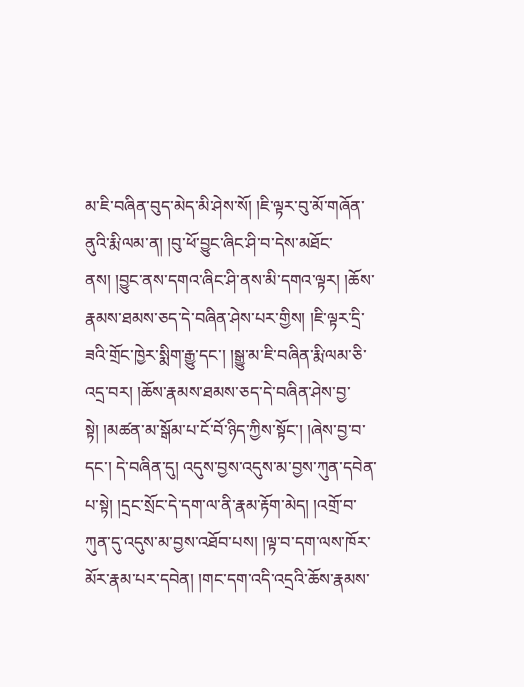མ་ཇི་བཞིན་བུད་མེད་མི་ཤེས་སོ། །ཇི་ལྟར་བུ་མོ་གཞོན་ནུའི་རྨི་ལམ་ན། །བུ་ཕོ་བྱུང་ཞིང་ཤི་བ་དེས་མཐོང་ནས། །བྱུང་ནས་དགའ་ཞིང་ཤི་ནས་མི་དགའ་ལྟར། །ཆོས་རྣམས་ཐམས་ཅད་དེ་བཞིན་ཤེས་པར་གྱིས། །ཇི་ལྟར་དྲི་ཟའི་གྲོང་ཁྱེར་སྨིག་རྒྱུ་དང་། །སྒྱུ་མ་ཇི་བཞིན་རྨི་ལམ་ཅི་འདྲ་བར། །ཆོས་རྣམས་ཐམས་ཅད་དེ་བཞིན་ཤེས་བྱ་སྟེ། །མཚན་མ་སྒོམ་པ་ངོ་བོ་ཉིད་ཀྱིས་སྟོང་། །ཞེས་བྱ་བ་དང་། དེ་བཞིན་དུ། འདུས་བྱས་འདུས་མ་བྱས་ཀུན་དབེན་པ་སྟེ། །དྲང་སྲོང་དེ་དག་ལ་ནི་རྣམ་རྟོག་མེད། །འགྲོ་བ་ཀུན་དུ་འདུས་མ་བྱས་འཐོབ་པས། །ལྟ་བ་དག་ལས་ཁོར་མོར་རྣམ་པར་དབེན། །གང་དག་འདི་འདྲའི་ཆོས་རྣམས་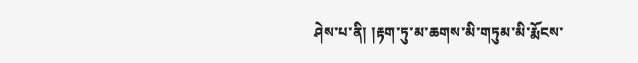ཤེས་པ་ནི། །རྟག་ཏུ་མ་ཆགས་མི་གཏུམ་མི་རྨོངས་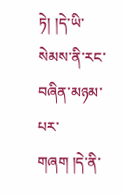ཏེ། །དེ་ཡི་སེམས་ནི་རང་བཞིན་མཉམ་པར་གཞག །དེ་ནི་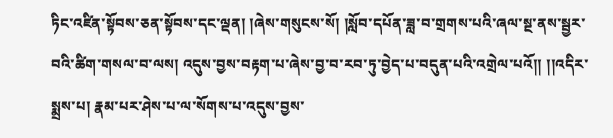ཏིང་འཛིན་སྟོབས་ཅན་སྟོབས་དང་ལྡན། །ཞེས་གསུངས་སོ། །སློབ་དཔོན་ཟླ་བ་གྲགས་པའི་ཞལ་སྔ་ནས་སྦྱར་བའི་ཚིག་གསལ་བ་ལས། འདུས་བྱས་བརྟག་པ་ཞེས་བྱ་བ་རབ་ཏུ་བྱེད་པ་བདུན་པའི་འགྲེལ་པའོ།། །།འདིར་སྨྲས་པ། རྣམ་པར་ཤེས་པ་ལ་སོགས་པ་འདུས་བྱས་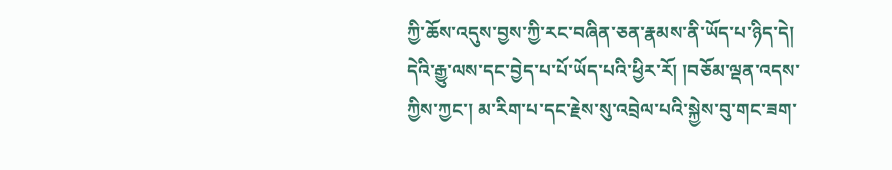ཀྱི་ཆོས་འདུས་བྱས་ཀྱི་རང་བཞིན་ཅན་རྣམས་ནི་ཡོད་པ་ཉིད་དེ། དེའི་རྒྱུ་ལས་དང་བྱེད་པ་པོ་ཡོད་པའི་ཕྱིར་རོ། །བཅོམ་ལྡན་འདས་ཀྱིས་ཀྱང་། མ་རིག་པ་དང་རྗེས་སུ་འབྲེལ་པའི་སྐྱེས་བུ་གང་ཟག་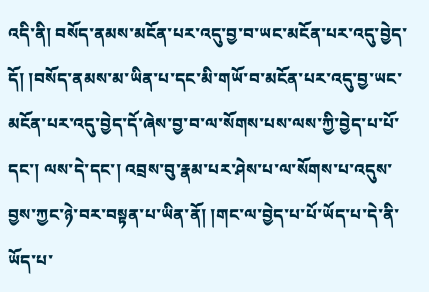འདི་ནི། བསོད་ནམས་མངོན་པར་འདུ་བྱ་བ་ཡང་མངོན་པར་འདུ་བྱེད་དོ། །བསོད་ནམས་མ་ཡིན་པ་དང་མི་གཡོ་བ་མངོན་པར་འདུ་བྱ་ཡང་མངོན་པར་འདུ་བྱེད་དོ་ཞེས་བྱ་བ་ལ་སོགས་པས་ལས་ཀྱི་བྱེད་པ་པོ་དང་། ལས་དེ་དང་། འབྲས་བུ་རྣམ་པར་ཤེས་པ་ལ་སོགས་པ་འདུས་བྱས་ཀྱང་ཉེ་བར་བསྟན་པ་ཡིན་ནོ། །གང་ལ་བྱེད་པ་པོ་ཡོད་པ་དེ་ནི་ཡོད་པ་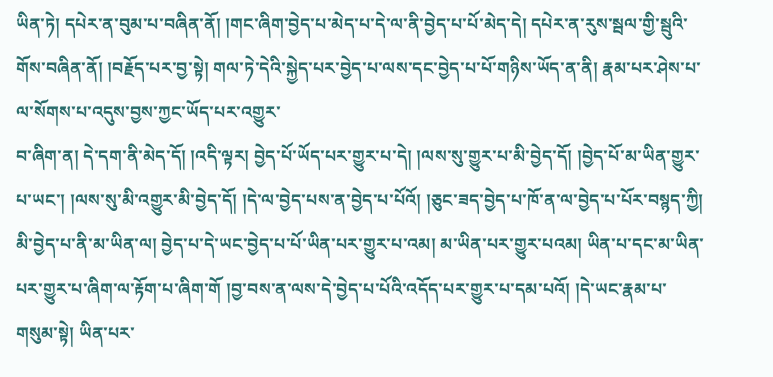ཡིན་ཏེ། དཔེར་ན་བུམ་པ་བཞིན་ནོ། །གང་ཞིག་བྱེད་པ་མེད་པ་དེ་ལ་ནི་བྱེད་པ་པོ་མེད་དེ། དཔེར་ན་རུས་སྦལ་གྱི་སྦུའི་གོས་བཞིན་ནོ། །བརྗོད་པར་བྱ་སྟེ། གལ་ཏེ་དེའི་སྐྱེད་པར་བྱེད་པ་ལས་དང་བྱེད་པ་པོ་གཉིས་ཡོད་ན་ནི། རྣམ་པར་ཤེས་པ་ལ་སོགས་པ་འདུས་བྱས་ཀྱང་ཡོད་པར་འགྱུར་
བ་ཞིག་ན། དེ་དག་ནི་མེད་དོ། །འདི་ལྟར། བྱེད་པོ་ཡོད་པར་གྱུར་པ་དེ། །ལས་སུ་གྱུར་པ་མི་བྱེད་དོ། །བྱེད་པོ་མ་ཡིན་གྱུར་པ་ཡང་། །ལས་སུ་མི་འགྱུར་མི་བྱེད་དོ། །དེ་ལ་བྱེད་པས་ན་བྱེད་པ་པོའོ། །ཅུང་ཟད་བྱེད་པ་ཁོ་ན་ལ་བྱེད་པ་པོར་བསྙད་ཀྱི། མི་བྱེད་པ་ནི་མ་ཡིན་ལ། བྱེད་པ་དེ་ཡང་བྱེད་པ་པོ་ཡིན་པར་གྱུར་པ་འམ། མ་ཡིན་པར་གྱུར་པའམ། ཡིན་པ་དང་མ་ཡིན་པར་གྱུར་པ་ཞིག་ལ་རྟོག་པ་ཞིག་གོ །བྱ་བས་ན་ལས་དེ་བྱེད་པ་པོའི་འདོད་པར་གྱུར་པ་དམ་པའོ། །དེ་ཡང་རྣམ་པ་གསུམ་སྟེ། ཡིན་པར་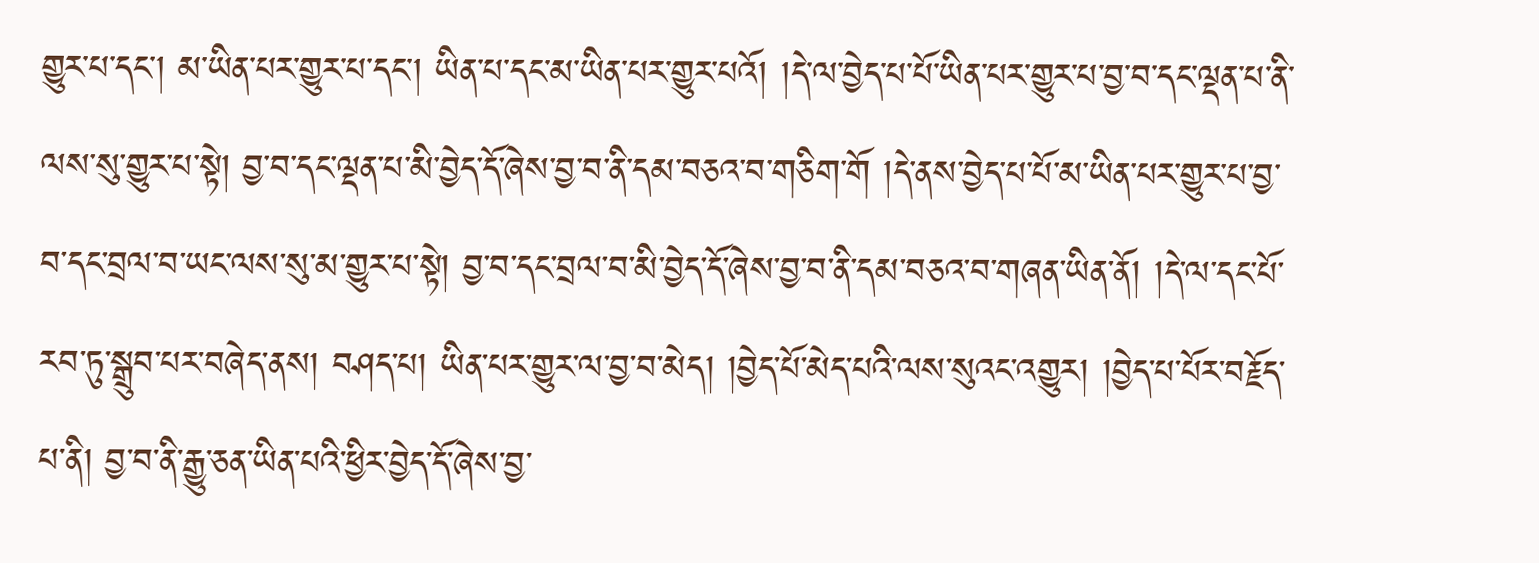གྱུར་པ་དང་། མ་ཡིན་པར་གྱུར་པ་དང་། ཡིན་པ་དང་མ་ཡིན་པར་གྱུར་པའོ། །དེ་ལ་བྱེད་པ་པོ་ཡིན་པར་གྱུར་པ་བྱ་བ་དང་ལྡན་པ་ནི་ལས་སུ་གྱུར་པ་སྟེ། བྱ་བ་དང་ལྡན་པ་མི་བྱེད་དོ་ཞེས་བྱ་བ་ནི་དམ་བཅའ་བ་གཅིག་གོ །དེ་ནས་བྱེད་པ་པོ་མ་ཡིན་པར་གྱུར་པ་བྱ་བ་དང་བྲལ་བ་ཡང་ལས་སུ་མ་གྱུར་པ་སྟེ། བྱ་བ་དང་བྲལ་བ་མི་བྱེད་དོ་ཞེས་བྱ་བ་ནི་དམ་བཅའ་བ་གཞན་ཡིན་ནོ། །དེ་ལ་དང་པོ་རབ་ཏུ་སྒྲུབ་པར་བཞེད་ནས། བཤད་པ། ཡིན་པར་གྱུར་ལ་བྱ་བ་མེད། །བྱེད་པོ་མེད་པའི་ལས་སུའང་འགྱུར། །བྱེད་པ་པོར་བརྗོད་པ་ནི། བྱ་བ་ནི་རྒྱུ་ཅན་ཡིན་པའི་ཕྱིར་བྱེད་དོ་ཞེས་བྱ་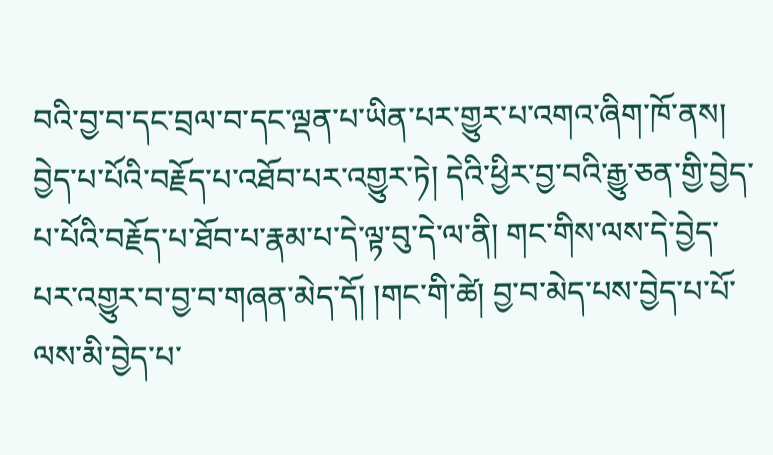བའི་བྱ་བ་དང་བྲལ་བ་དང་ལྡན་པ་ཡིན་པར་གྱུར་པ་འགའ་ཞིག་ཁོ་ནས། བྱེད་པ་པོའི་བརྗོད་པ་འཐོབ་པར་འགྱུར་ཏེ། དེའི་ཕྱིར་བྱ་བའི་རྒྱུ་ཅན་གྱི་བྱེད་པ་པོའི་བརྗོད་པ་ཐོབ་པ་རྣམ་པ་དེ་ལྟ་བུ་དེ་ལ་ནི། གང་གིས་ལས་དེ་བྱེད་པར་འགྱུར་བ་བྱ་བ་གཞན་མེད་དོ། །གང་གི་ཚེ། བྱ་བ་མེད་པས་བྱེད་པ་པོ་ལས་མི་བྱེད་པ་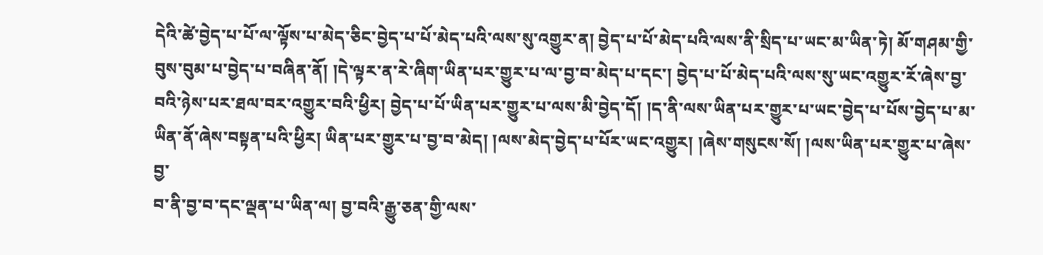དེའི་ཚེ་བྱེད་པ་པོ་ལ་ལྟོས་པ་མེད་ཅིང་བྱེད་པ་པོ་མེད་པའི་ལས་སུ་འགྱུར་ན། བྱེད་པ་པོ་མེད་པའི་ལས་ནི་སྲིད་པ་ཡང་མ་ཡིན་ཏེ། མོ་གཤམ་གྱི་བུས་བུམ་པ་བྱེད་པ་བཞིན་ནོ། །དེ་ལྟར་ན་རེ་ཞིག་ཡིན་པར་གྱུར་པ་ལ་བྱ་བ་མེད་པ་དང་། བྱེད་པ་པོ་མེད་པའི་ལས་སུ་ཡང་འགྱུར་རོ་ཞེས་བྱ་བའི་ཉེས་པར་ཐལ་བར་འགྱུར་བའི་ཕྱིར། བྱེད་པ་པོ་ཡིན་པར་གྱུར་པ་ལས་མི་བྱེད་དོ། །ད་ནི་ལས་ཡིན་པར་གྱུར་པ་ཡང་བྱེད་པ་པོས་བྱེད་པ་མ་ཡིན་ནོ་ཞེས་བསྟན་པའི་ཕྱིར། ཡིན་པར་གྱུར་པ་བྱ་བ་མེད། །ལས་མེད་བྱེད་པ་པོར་ཡང་འགྱུར། །ཞེས་གསུངས་སོ། །ལས་ཡིན་པར་གྱུར་པ་ཞེས་བྱ་
བ་ནི་བྱ་བ་དང་ལྡན་པ་ཡིན་ལ། བྱ་བའི་རྒྱུ་ཅན་གྱི་ལས་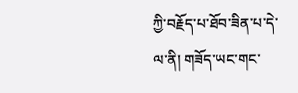ཀྱི་བརྗོད་པ་ཐོབ་ཟིན་པ་དེ་ལ་ནི། གཟོད་ཡང་གང་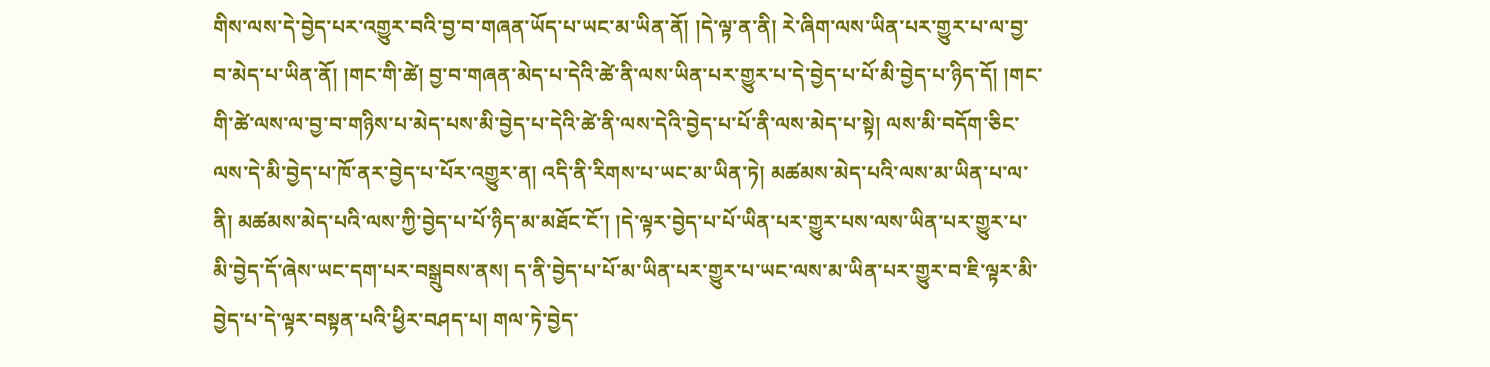གིས་ལས་དེ་བྱེད་པར་འགྱུར་བའི་བྱ་བ་གཞན་ཡོད་པ་ཡང་མ་ཡིན་ནོ། །དེ་ལྟ་ན་ནི། རེ་ཞིག་ལས་ཡིན་པར་གྱུར་པ་ལ་བྱ་བ་མེད་པ་ཡིན་ནོ། །གང་གི་ཚེ། བྱ་བ་གཞན་མེད་པ་དེའི་ཚེ་ནི་ལས་ཡིན་པར་གྱུར་པ་དེ་བྱེད་པ་པོ་མི་བྱེད་པ་ཉིད་དོ། །གང་གི་ཚེ་ལས་ལ་བྱ་བ་གཉིས་པ་མེད་པས་མི་བྱེད་པ་དེའི་ཚེ་ནི་ལས་དེའི་བྱེད་པ་པོ་ནི་ལས་མེད་པ་སྟེ། ལས་མི་བདོག་ཅིང་ལས་དེ་མི་བྱེད་པ་ཁོ་ནར་བྱེད་པ་པོར་འགྱུར་ན། འདི་ནི་རིགས་པ་ཡང་མ་ཡིན་ཏེ། མཚམས་མེད་པའི་ལས་མ་ཡིན་པ་ལ་ནི། མཚམས་མེད་པའི་ལས་ཀྱི་བྱེད་པ་པོ་ཉིད་མ་མཐོང་ངོ་། །དེ་ལྟར་བྱེད་པ་པོ་ཡིན་པར་གྱུར་པས་ལས་ཡིན་པར་གྱུར་པ་མི་བྱེད་དོ་ཞེས་ཡང་དག་པར་བསྒྲུབས་ནས། ད་ནི་བྱེད་པ་པོ་མ་ཡིན་པར་གྱུར་པ་ཡང་ལས་མ་ཡིན་པར་གྱུར་བ་ཇི་ལྟར་མི་བྱེད་པ་དེ་ལྟར་བསྟན་པའི་ཕྱིར་བཤད་པ། གལ་ཏེ་བྱེད་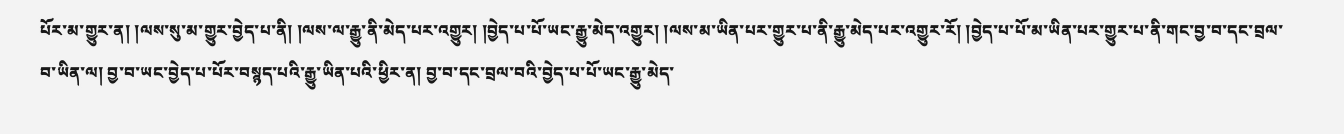པོར་མ་གྱུར་ན། །ལས་སུ་མ་གྱུར་བྱེད་པ་ནི། །ལས་ལ་རྒྱུ་ནི་མེད་པར་འགྱུར། །བྱེད་པ་པོ་ཡང་རྒྱུ་མེད་འགྱུར། །ལས་མ་ཡིན་པར་གྱུར་པ་ནི་རྒྱུ་མེད་པར་འགྱུར་རོ། །བྱེད་པ་པོ་མ་ཡིན་པར་གྱུར་པ་ནི་གང་བྱ་བ་དང་བྲལ་བ་ཡིན་ལ། བྱ་བ་ཡང་བྱེད་པ་པོར་བསྙད་པའི་རྒྱུ་ཡིན་པའི་ཕྱིར་ན། བྱ་བ་དང་བྲལ་བའི་བྱེད་པ་པོ་ཡང་རྒྱུ་མེད་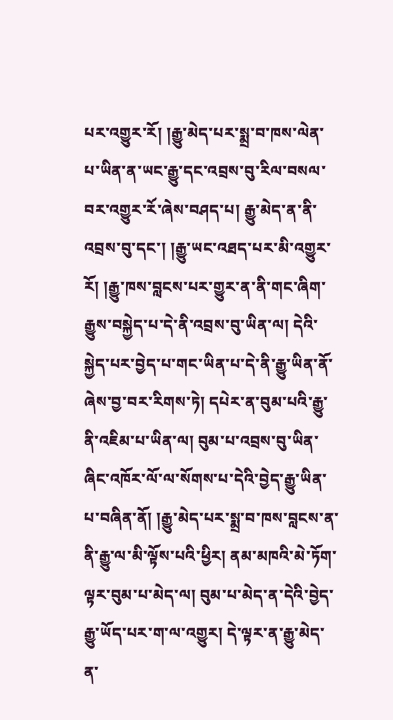པར་འགྱུར་རོ། །རྒྱུ་མེད་པར་སྨྲ་བ་ཁས་ལེན་པ་ཡིན་ན་ཡང་རྒྱུ་དང་འབྲས་བུ་རིལ་བསལ་བར་འགྱུར་རོ་ཞེས་བཤད་པ། རྒྱུ་མེད་ན་ནི་འབྲས་བུ་དང་། །རྒྱུ་ཡང་འཐད་པར་མི་འགྱུར་རོ། །རྒྱུ་ཁས་བླངས་པར་གྱུར་ན་ནི་གང་ཞིག་རྒྱུས་བསྐྱེད་པ་དེ་ནི་འབྲས་བུ་ཡིན་ལ། དེའི་སྐྱེད་པར་བྱེད་པ་གང་ཡིན་པ་དེ་ནི་རྒྱུ་ཡིན་ནོ་ཞེས་བྱ་བར་རིགས་ཏེ། དཔེར་ན་བུམ་པའི་རྒྱུ་ནི་འཇིམ་པ་ཡིན་ལ། བུམ་པ་འབྲས་བུ་ཡིན་ཞིང་འཁོར་ལོ་ལ་སོགས་པ་དེའི་བྱེད་རྒྱུ་ཡིན་པ་བཞིན་ནོ། །རྒྱུ་མེད་པར་སྨྲ་བ་ཁས་བླངས་ན་ནི་རྒྱུ་ལ་མི་ལྟོས་པའི་ཕྱིར། ནམ་མཁའི་མེ་ཏོག་ལྟར་བུམ་པ་མེད་ལ། བུམ་པ་མེད་ན་དེའི་བྱེད་རྒྱུ་ཡོད་པར་ག་ལ་འགྱུར། དེ་ལྟར་ན་རྒྱུ་མེད་ན་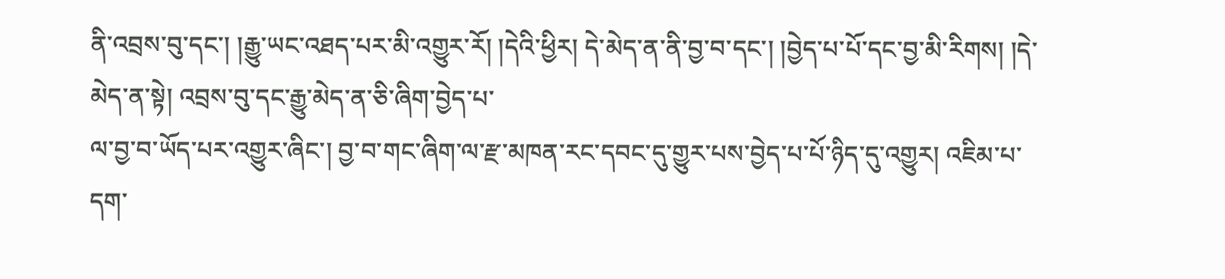ནི་འབྲས་བུ་དང་། །རྒྱུ་ཡང་འཐད་པར་མི་འགྱུར་རོ། །དེའི་ཕྱིར། དེ་མེད་ན་ནི་བྱ་བ་དང་། །བྱེད་པ་པོ་དང་བྱ་མི་རིགས། །དེ་མེད་ན་སྟེ། འབྲས་བུ་དང་རྒྱུ་མེད་ན་ཅི་ཞིག་བྱེད་པ་
ལ་བྱ་བ་ཡོད་པར་འགྱུར་ཞིང་། བྱ་བ་གང་ཞིག་ལ་རྫ་མཁན་རང་དབང་དུ་གྱུར་པས་བྱེད་པ་པོ་ཉིད་དུ་འགྱུར། འཇིམ་པ་དག་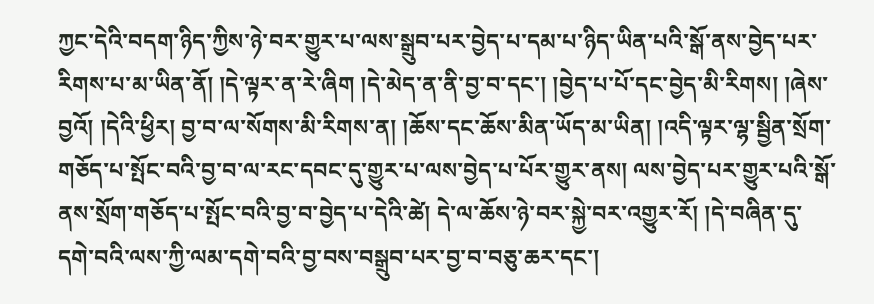ཀྱང་དེའི་བདག་ཉིད་ཀྱིས་ཉེ་བར་གྱུར་པ་ལས་སྒྲུབ་པར་བྱེད་པ་དམ་པ་ཉིད་ཡིན་པའི་སྒོ་ནས་བྱེད་པར་རིགས་པ་མ་ཡིན་ནོ། །དེ་ལྟར་ན་རེ་ཞིག །དེ་མེད་ན་ནི་བྱ་བ་དང་། །བྱེད་པ་པོ་དང་བྱེད་མི་རིགས། །ཞེས་བྱའོ། །དེའི་ཕྱིར། བྱ་བ་ལ་སོགས་མི་རིགས་ན། །ཆོས་དང་ཆོས་མིན་ཡོད་མ་ཡིན། །འདི་ལྟར་ལྷ་སྦྱིན་སྲོག་གཅོད་པ་སྤོང་བའི་བྱ་བ་ལ་རང་དབང་དུ་གྱུར་པ་ལས་བྱེད་པ་པོར་གྱུར་ནས། ལས་བྱེད་པར་གྱུར་པའི་སྒོ་ནས་སྲོག་གཅོད་པ་སྤོང་བའི་བྱ་བ་བྱེད་པ་དེའི་ཚེ། དེ་ལ་ཆོས་ཉེ་བར་སྐྱེ་བར་འགྱུར་རོ། །དེ་བཞིན་དུ་དགེ་བའི་ལས་ཀྱི་ལམ་དགེ་བའི་བྱ་བས་བསྒྲུབ་པར་བྱ་བ་བཅུ་ཆར་དང་།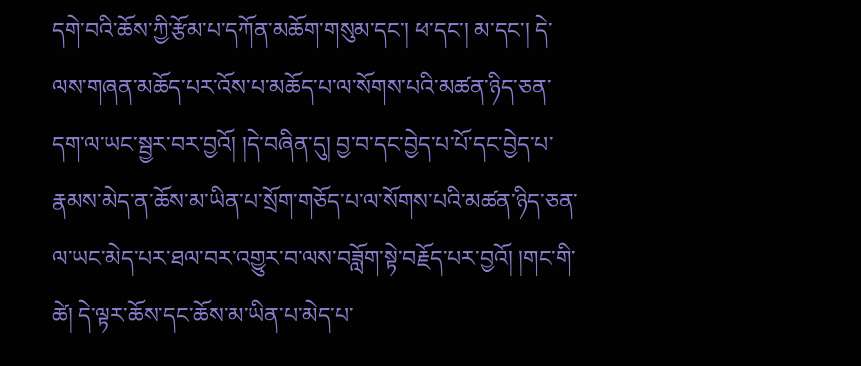དགེ་བའི་ཆོས་ཀྱི་རྩོམ་པ་དཀོན་མཆོག་གསུམ་དང་། ཕ་དང་། མ་དང་། དེ་ལས་གཞན་མཆོད་པར་འོས་པ་མཆོད་པ་ལ་སོགས་པའི་མཚན་ཉིད་ཅན་དག་ལ་ཡང་སྦྱར་བར་བྱའོ། །དེ་བཞིན་དུ། བྱ་བ་དང་བྱེད་པ་པོ་དང་བྱེད་པ་རྣམས་མེད་ན་ཆོས་མ་ཡིན་པ་སྲོག་གཅོད་པ་ལ་སོགས་པའི་མཚན་ཉིད་ཅན་ལ་ཡང་མེད་པར་ཐལ་བར་འགྱུར་བ་ལས་བཟློག་སྟེ་བརྗོད་པར་བྱའོ། །གང་གི་ཚེ། དེ་ལྟར་ཆོས་དང་ཆོས་མ་ཡིན་པ་མེད་པ་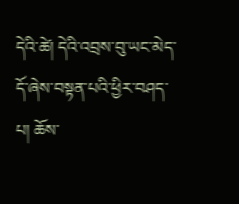དེའི་ཚེ། དེའི་འབྲས་བུ་ཡང་མེད་དོ་ཞེས་བསྟན་པའི་ཕྱིར་བཤད་པ། ཆོས་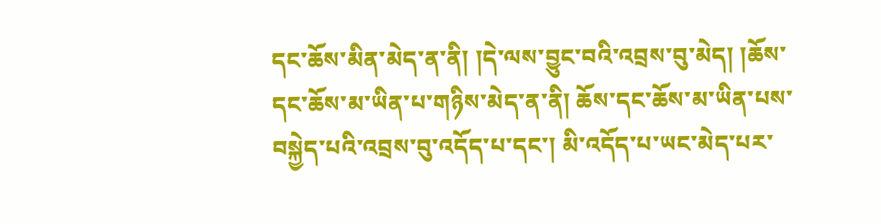དང་ཆོས་མིན་མེད་ན་ནི། །དེ་ལས་བྱུང་བའི་འབྲས་བུ་མེད། །ཆོས་དང་ཆོས་མ་ཡིན་པ་གཉིས་མེད་ན་ནི། ཆོས་དང་ཆོས་མ་ཡིན་པས་བསྐྱེད་པའི་འབྲས་བུ་འདོད་པ་དང་། མི་འདོད་པ་ཡང་མེད་པར་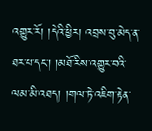འགྱུར་རོ། །དེའི་ཕྱིར། འབྲས་བུ་མེད་ན་ཐར་པ་དང་། །མཐོ་རིས་འགྱུར་བའི་ལམ་མི་འཐད། །གལ་ཏེ་འཇིག་རྟེན་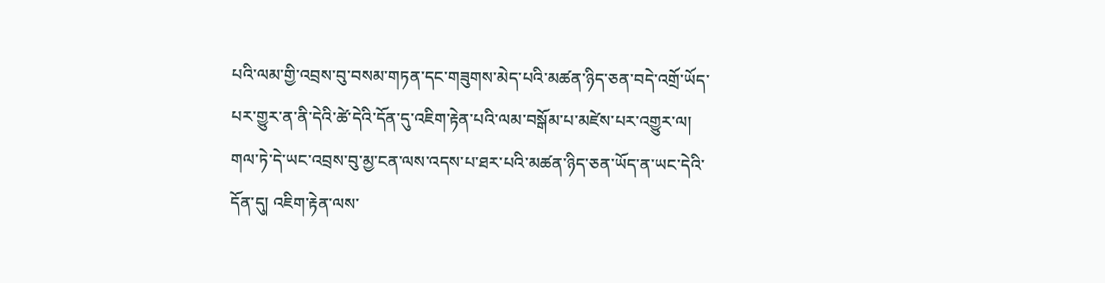པའི་ལམ་གྱི་འབྲས་བུ་བསམ་གཏན་དང་གཟུགས་མེད་པའི་མཚན་ཉིད་ཅན་བདེ་འགྲོ་ཡོད་པར་གྱུར་ན་ནི་དེའི་ཚེ་དེའི་དོན་དུ་འཇིག་རྟེན་པའི་ལམ་བསྒོམ་པ་མཛེས་པར་འགྱུར་ལ། གལ་ཏེ་དེ་ཡང་འབྲས་བུ་མྱ་ངན་ལས་འདས་པ་ཐར་པའི་མཚན་ཉིད་ཅན་ཡོད་ན་ཡང་དེའི་དོན་དུ། འཇིག་རྟེན་ལས་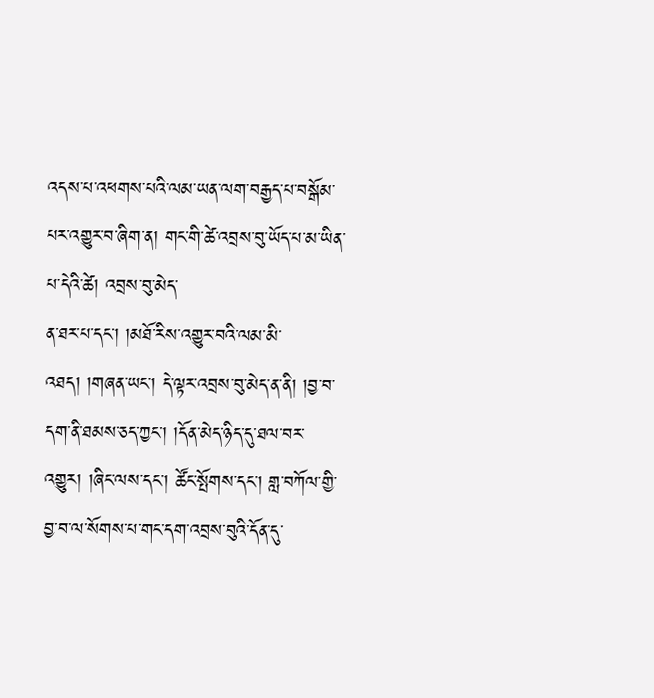འདས་པ་འཕགས་པའི་ལམ་ཡན་ལག་བརྒྱད་པ་བསྒོམ་པར་འགྱུར་བ་ཞིག་ན། གང་གི་ཚེ་འབྲས་བུ་ཡོད་པ་མ་ཡིན་པ་དེའི་ཚེ། འབྲས་བུ་མེད་
ན་ཐར་པ་དང་། །མཐོ་རིས་འགྱུར་བའི་ལམ་མི་འཐད། །གཞན་ཡང་། དེ་ལྟར་འབྲས་བུ་མེད་ན་ནི། །བྱ་བ་དག་ནི་ཐམས་ཅད་ཀྱང་། །དོན་མེད་ཉིད་དུ་ཐལ་བར་འགྱུར། །ཞིང་ལས་དང་། ཚོང་སྤོགས་དང་། གླ་བཀོལ་གྱི་བྱ་བ་ལ་སོགས་པ་གང་དག་འབྲས་བུའི་དོན་དུ་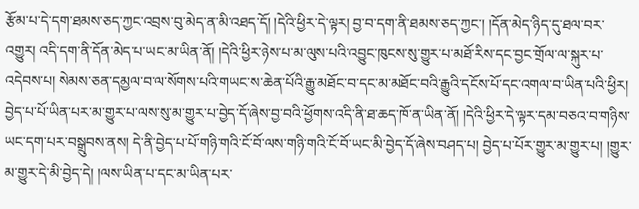རྩོམ་པ་དེ་དག་ཐམས་ཅད་ཀྱང་འབྲས་བུ་མེད་ན་མི་འཐད་དོ། །དེའི་ཕྱིར་དེ་ལྟར། བྱ་བ་དག་ནི་ཐམས་ཅད་ཀྱང་། །དོན་མེད་ཉིད་དུ་ཐལ་བར་འགྱུར། འདི་དག་ནི་དོན་མེད་པ་ཡང་མ་ཡིན་ནོ། །དེའི་ཕྱིར་ཉེས་པ་མ་ལུས་པའི་འབྱུང་ཁུངས་སུ་གྱུར་པ་མཐོ་རིས་དང་བྱང་གྲོལ་ལ་སྐུར་པ་འདེབས་པ། སེམས་ཅན་དམྱལ་བ་ལ་སོགས་པའི་གཡང་ས་ཆེན་པོའི་རྒྱུ་མཐོང་བ་དང་མ་མཐོང་བའི་རྒྱུའི་དངོས་པོ་དང་འགལ་བ་ཡིན་པའི་ཕྱིར། བྱེད་པ་པོ་ཡིན་པར་མ་གྱུར་པ་ལས་སུ་མ་གྱུར་པ་བྱེད་དོ་ཞེས་བྱ་བའི་ཕྱོགས་འདི་ནི་ཐ་ཆད་ཁོ་ན་ཡིན་ནོ། །དེའི་ཕྱིར་དེ་ལྟར་དམ་བཅའ་བ་གཉིས་ཡང་དག་པར་བསྒྲུབས་ནས། དེ་ནི་བྱེད་པ་པོ་གཉི་གའི་ངོ་བོ་ལས་གཉི་གའི་ངོ་བོ་ཡང་མི་བྱེད་དོ་ཞེས་བཤད་པ། བྱེད་པ་པོར་གྱུར་མ་གྱུར་པ། །གྱུར་མ་གྱུར་དེ་མི་བྱེད་དེ། །ལས་ཡིན་པ་དང་མ་ཡིན་པར་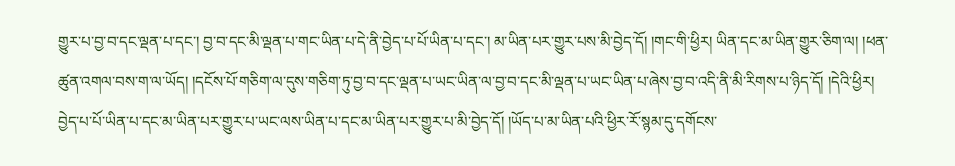གྱུར་པ་བྱ་བ་དང་ལྡན་པ་དང་། བྱ་བ་དང་མི་ལྡན་པ་གང་ཡིན་པ་དེ་ནི་བྱེད་པ་པོ་ཡིན་པ་དང་། མ་ཡིན་པར་གྱུར་པས་མི་བྱེད་དོ། །གང་གི་ཕྱིར། ཡིན་དང་མ་ཡིན་གྱུར་ཅིག་ལ། །ཕན་ཚུན་འགལ་བས་ག་ལ་ཡོད། །དངོས་པོ་གཅིག་ལ་དུས་གཅིག་ཏུ་བྱ་བ་དང་ལྡན་པ་ཡང་ཡིན་ལ་བྱ་བ་དང་མི་ལྡན་པ་ཡང་ཡིན་པ་ཞེས་བྱ་བ་འདི་ནི་མི་རིགས་པ་ཉིད་དོ། །དེའི་ཕྱིར། བྱེད་པ་པོ་ཡིན་པ་དང་མ་ཡིན་པར་གྱུར་པ་ཡང་ལས་ཡིན་པ་དང་མ་ཡིན་པར་གྱུར་པ་མི་བྱེད་དོ། །ཡོད་པ་མ་ཡིན་པའི་ཕྱིར་རོ་སྙམ་དུ་དགོངས་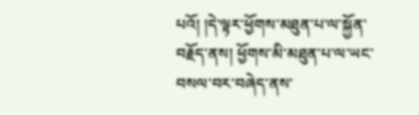པའོ། །དེ་ལྟར་ཕྱོགས་མཐུན་པ་ལ་སྐྱོན་བརྗོད་ནས། ཕྱོགས་མི་མཐུན་པ་ལ་ཡང་བསལ་བར་བཞེད་ནས་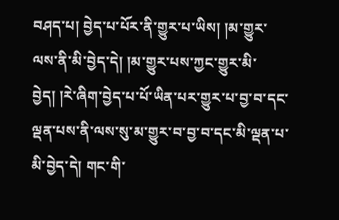བཤད་པ། བྱེད་པ་པོར་ནི་གྱུར་པ་ཡིས། །མ་གྱུར་ལས་ནི་མི་བྱེད་དེ། །མ་གྱུར་པས་ཀྱང་གྱུར་མི་བྱེད། །རེ་ཞིག་བྱེད་པ་པོ་ཡིན་པར་གྱུར་པ་བྱ་བ་དང་ལྡན་པས་ནི་ལས་སུ་མ་གྱུར་བ་བྱ་བ་དང་མི་ལྡན་པ་མི་བྱེད་དེ། གང་གི་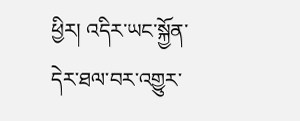ཕྱིར། འདིར་ཡང་སྐྱོན་དེར་ཐལ་བར་འགྱུར་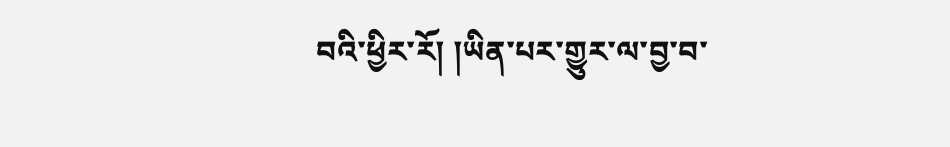བའི་ཕྱིར་རོ། །ཡིན་པར་གྱུར་ལ་བྱ་བ་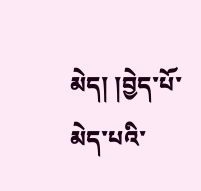མེད། །བྱེད་པོ་མེད་པའི་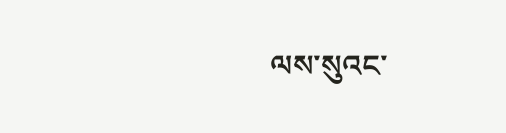ལས་སུའང་